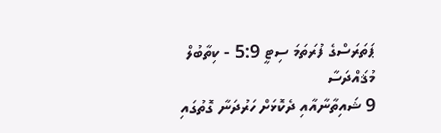ޕަތަރަސްގެ ފުރަތަމަ ސިޓީ 5:9 - ކިތާބުލް މުޤައްދަސާ
9 ޝައިތާނާއާއި ދެކޮޅަށް ހަރުދަނާ ގޮތުގައި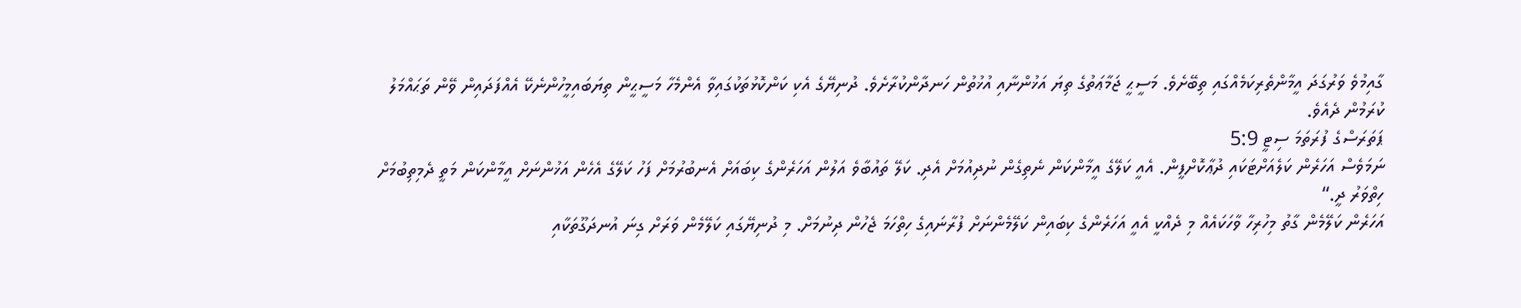ގާއިމުވެ ވަރުގަދަ އީމާންތެރިކަމެއްގައި ތިބޭށެވެ. މަސީޙީ ޖަމާޢަތުގެ ތިޔަ އަޚުންނާއި އުޚުތުން ހަނދާންކުރާށެވެ. ދުނިޔޭގެ އެކި ކަންކޮޅުތަކުގައިވާ އެންމެހާ މަސީޙީން ތިޔަބައިމީހުންނެކޭ އެއްފަދައިން ވޭން ތަޙައްމަލު ކުރަމުން ދެއެވެ.
ޕަތަރަސްގެ ފުރަތަމަ ސިޓީ 5:9
ނަމަވެސް އަހަރެން ކަލެއަށްޓަކައި ދުޢާކޮށްފީން. އެއީ ކަލޭގެ އީމާންކަން ނެތިގެން ނުދިއުމަށް އެދި. ކަލޭ ތައުބާވެ އަލުން އަހަރެންގެ ކިބައަށް އެނބުރުމަށް ފަހު ކަލޭގެ އެހެން އަޚުންނަށް އީމާންކަން މަތީ ދެމިތިބުމަށް ހިތްވަރު ދީ.“
އަހަރެން ކަލޭމެން ގާތު މިހުރިހާ ވާހަކައެއް މި ދެއްކީ އެއީ އަހަރެންގެ ކިބައިން ކަލޭމެންނަށް ފުރާނައިގެ ހިތްހަމަ ޖެހުން ދިނުމަށް. މި ދުނިޔޭގައި ކަލޭމެން ވަރަށް ގިނަ އުނދަގޫތަކާއި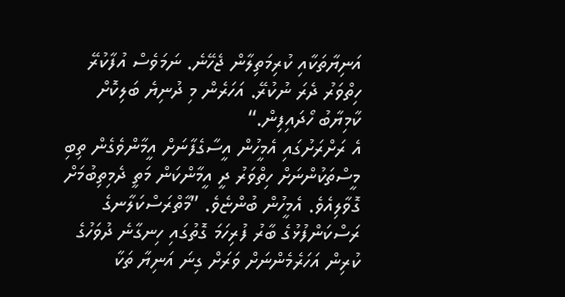އަނިޔާތަކާއި ކުރިމަތިލާން ޖެހޭނެ. ނަމަވެސް އުފާކުރޭ ހިތްވަރު ދެރަ ނުކުރޭ. އަހަރެން މި ދުނިޔެ ބަލިކޮށް ކާމިޔާބު ހޯދައިފިން.“
އެ ރަށްރަށުގައި އެމީހުން އީސާގެފާނަށް އީމާންވެގެން ތިބި މީސްތަކުންނަށް ހިތްވަރު ދީ އީމާންކަން މަތީ ދެމިތިބުމަށް ގޮވާލިއެވެ. އެމީހުން ބުންޏެވެ. ”މާތްރަސްކަލާނގެ ރަސްކަންފުޅުގެ ބާރު ފުރިހަމަ ގޮތުގައި ހިނގާނެ ދުވަހުގެ ކުރިން އަހަރެމެންނަށް ވަރަށް ގިނަ އަނިޔާ ތަކާ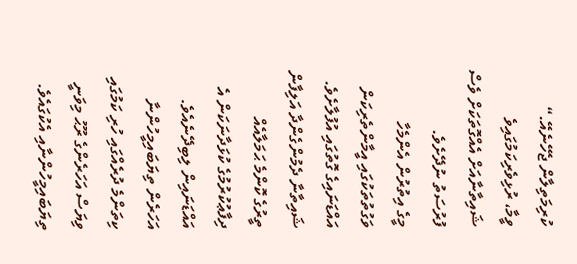ކުރިމަތިލާން ޖެހޭނެއޭ.“
ވީމާ، ރުޅިވެރިކަމުގައިވެ ޝައިތާނާއަށް އެއްގޮތަކަށް ވެސް ފުރުސަތު ނުދޭށެވެ.
މީގެ އިތުރުން އެންމެހާ ވަގުތުތަކުގައި އީމާންތެރިކަން އައްޑަނައިގެ ގޮތުގައި އުފުލާށެވެ. ޝައިތާނާ ދެމުންގެންދާ އަލިފާން ތީރުގެ ކޮންމެ ޙަމަލާއެއް ދިފާޢުކުރުމުގެ ކުޅަދާނަކަން އެ އައްޑަނައިން ލިބިދޭނެއެވެ.
އަހަރެން ތިޔަބައިމީހުންނާ ކިތަންމެ ދުރެއްގައި ހުރި ކަމުގައި ވިޔަސް އަހަރެންގެ ރޫޙު މިވަނީ ތިޔަބައިމީހުންނާއި އެކުގައެވެ.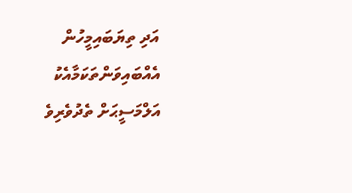އަދި ތިޔަބައިމީހުން އެއްބައިވަންތަކަމާއެކު އަލްމަސީޙަށް ތެދުވެރިވެ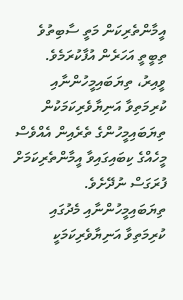އީމާންތެރިކަން މަތީ ސާބިތުވެ ތިބީތީ އަހަރެން އުފާކުރަމެވެ.
ވީއިރު، ތިޔަބައިމީހުންނާއި ކުރިމަތިވާ އަނިޔާވެރިކަމަކުން ތިޔަބައިމީހުންގެ ތެރެއިން އެއްވެސް މީހެއްގެ ކިބައިގައިވާ އީމާންތެރިކަމަށް ފުރަގަސް ނުދޭށެވެ. ތިޔަބައިމީހުންނާއި މެދުގައި ކުރިމަތިވާ އަނިޔާވެރިކަމަކީ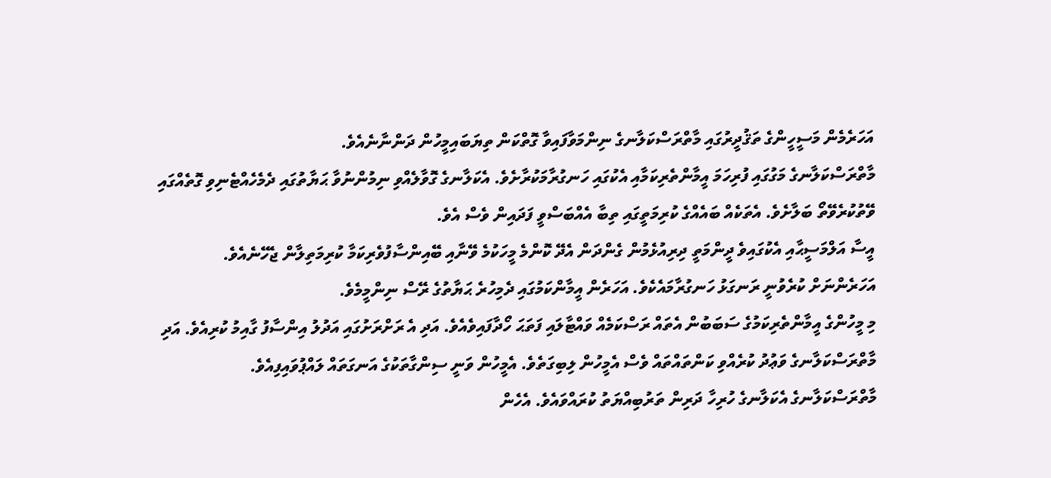އަހަރެމެން މަސީހީންގެ ތަޤުދީރުގައި މާތްރަސްކަލާނގެ ނިންމަވާފައިވާ ގޮތްކަން ތިޔަބައިމީހުން ދަންނާނެއެވެ.
މާތްރަސްކަލާނގެ މަގުގައި ފުރިހަމަ އީމާންތެރިކަމާއި އެކުގައި ހަނގުރާމަކުރާށެވެ. އެކަލާނގެ ގޮވާލެއްވި ނިމުންނުވާ ޙަޔާތުގައި ދެމެހެއްޓެނިވި ގޮތެއްގައި ވޭތުކުރެވޭތޯ ބަލާށެވެ. އެތަކެއް ބައެއްގެ ކުރިމަތީގައި ތިބާ އެއްބަސްވީ ފަދައިން ވެސް އެވެ.
އީސާ އަލްމަސީޙާއި އެކުގައިވެ ދީންމަތީ ދިރިއުޅެމުން ގެންދަން އެދޭ ކޮންމެ މީހަކުމެ ވޭނާއި ބޭއިންސާފުވެރިކަމާ ކުރިމަތިލާން ޖެހޭނެއެވެ.
އަހަރެންނަށް ކުރެވުނީ ރަނގަޅު ހަނގުރާމައެކެވެ. އަހަރެން އީމާންކަމުގައި ދެމިހުރެ ޙަޔާތުގެ ރޭސް ނިންމީމެވެ.
މި މީހުންގެ އީމާންތެރިކަމުގެ ސަބަބުން އެތައް ރަސްކަމެއް ވައްޓާލައި ފަތަޙަ ހޯދާފައިވެއެވެ. އަދި އެ ރަށްރަށުގައި އަދުލު އިންސާފު ގާއިމު ކުރިއެވެ. އަދި މާތްރަސްކަލާނގެ ވަޢުދު ކުރެއްވި ކަންތައްތައް ވެސް އެމީހުން ލިބިގަތެވެ. އެމީހުން ވަނީ ސިންގާތަކުގެ އަނގަތައް ލައްޕުވައިފިއެވެ.
މާތްރަސްކަލާނގެ އެކަލާނގެ ހުރިހާ ދަރިން ތަރުބިއްޔަތު ކުރައްވައެވެ. އެހެން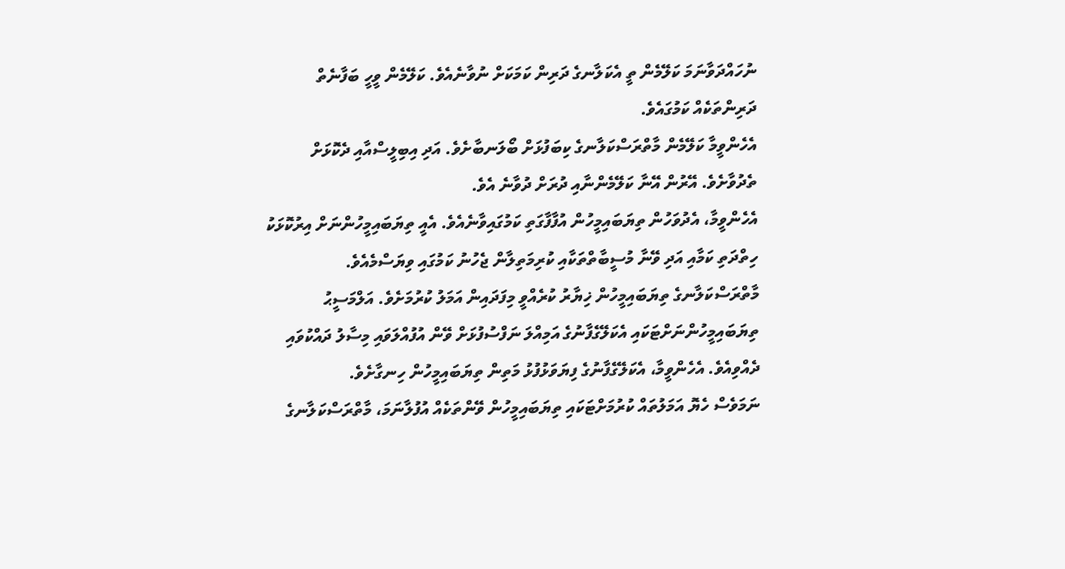ނުހައްދަވާނަމަ ކަލޭމެން ތީ އެކަލާނގެ ދަރިން ކަމަކަށް ނުވާނެއެވެ. ކަލޭމެން ވީހީ ބަފާނެތް ދަރިންތަކެއް ކަމުގައެވެ.
އެހެންވީމާ ކަލޭމެން މާތްރަސްކަލާނގެ ކިބަފުޅަށް ބޯލަނބާށެވެ. އަދި އިބިލީސްއާއި ދެކޮޅަށް ތެދުވާށެވެ. އޭރުން އޭނާ ކަލޭމެންނާއި ދުރަށް ދުވާނެ އެވެ.
އެހެންވީމާ، އެދުވަހުން ތިޔަބައިމީހުން އުފާފާގަތި ކަމުގައިވާނެއެވެ. އެއީ ތިޔަބައިމީހުންނަށް އިރުކޮޅަކު ހިތްދަތި ކަމާއި އަދި ވޭނާ މުސީބާތްތަކާއި ކުރިމަތިލާން ޖެހުނު ކަމުގައި ވިޔަސްމެއެވެ.
މާތްރަސްކަލާނގެ ތިޔަބައިމީހުން ޚިޔާރު ކުރެއްވީ މިފަދައިން އަމަލު ކުރުމަށެވެ. އަލްމަސީޙު ތިޔަބައިމީހުންނަށްޓަކައި އެކަލޭގެފާނުގެ އަމިއްލަ ނަފްސުފުޅަށް ވޭން އުފުއްލަވައި މިސާލު ދައްކުވައި ދެއްވިއެވެ. އެހެންވީމާ، އެކަލޭގެފާނުގެ ފިޔަވަޅުފުޅު މަތިން ތިޔަބައިމީހުން ހިނގާށެވެ.
ނަމަވެސް ހެޔޮ އަމަލުތައް ކުރުމަށްޓަކައި ތިޔަބައިމީހުން ވޭންތަކެއް އުފުލާނަމަ، މާތްރަސްކަލާނގެ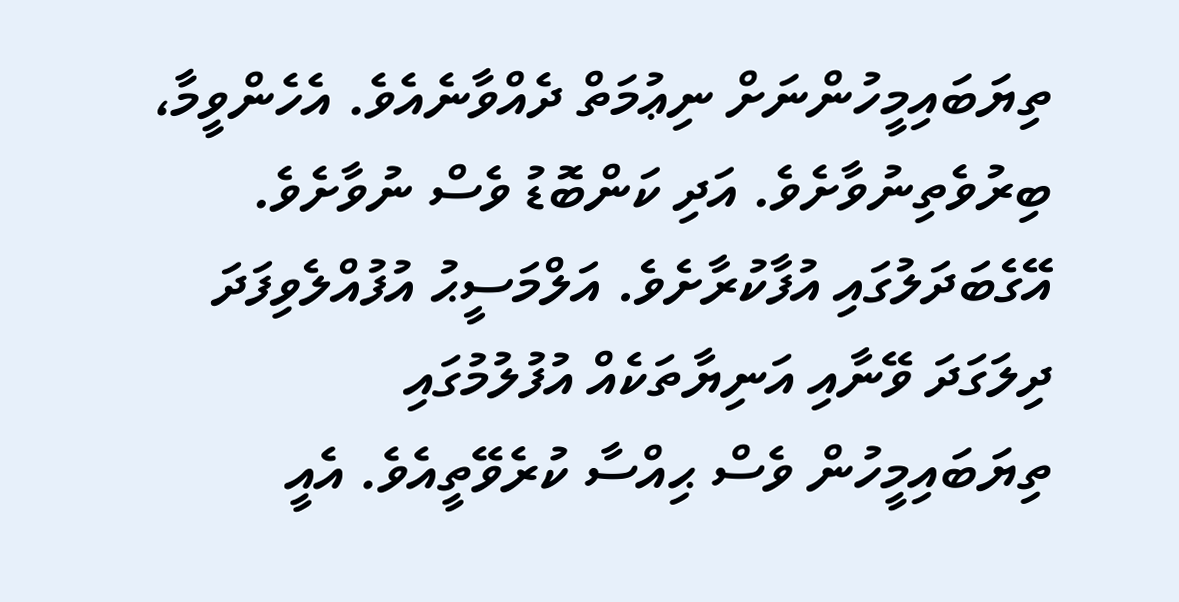ތިޔަބައިމީހުންނަށް ނިޢުމަތް ދެއްވާނެއެވެ. އެހެންވީމާ، ބިރުވެތިނުވާށެވެ. އަދި ކަންބޮޑު ވެސް ނުވާށެވެ.
އޭގެބަދަލުގައި އުފާކުރާށެވެ. އަލްމަސީޙު އުފުއްލެވިފަދަ ދިލަގަދަ ވޭނާއި އަނިޔާތަކެއް އުފުލުމުގައި ތިޔަބައިމީހުން ވެސް ޙިއްސާ ކުރެވޭތީއެވެ. އެއީ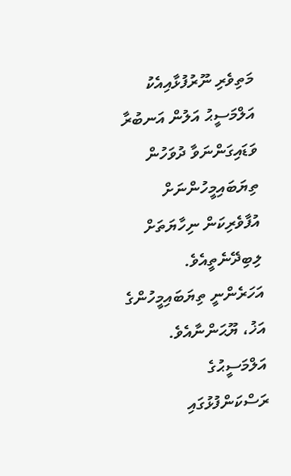މަތިވެރި ނޫރުފުޅާއިއެކު އަލްމަސީޙު އަލުން އަނބުރާ ވަޑައިގަންނަވާ ދުވަހުން ތިޔަބައިމީހުންނަށް އުފާވެރިކަން ނިހާޔަތަށް ލިބިދޭނެތީއެވެ.
އަހަރެންނީ ތިޔަބައިމީހުންގެ އަޚު، ޔޫޙަންނާއެވެ. އަލްމަސީޙުގެ ރަސްކަންފުޅުގައި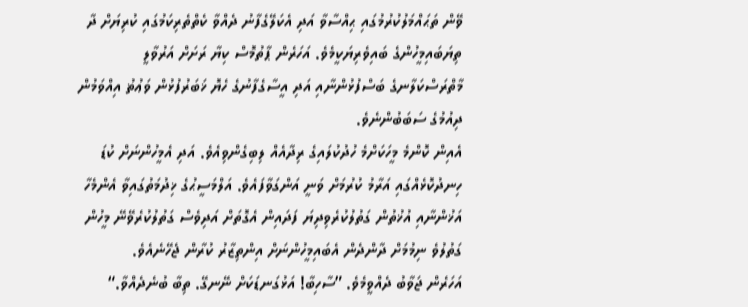ވޭން ތަޙައްމަލުކުރުމުގައި ޙިއްސާވާ އަދި އެކަލޭގެފާނު ދެއްވާ ކެތްތެރިކަމުގައި ކުރިޔަށް ދާ ތިޔަބައިމީހުންގެ ބައިވެރިޔަކީމެވެ. އަހަރެން ޕާތުމޮސް ކިޔާ ރަށަށް އަރުވާލީ މާތްރަސްކަލާނގެ ބަސްފުޅުންނާއި އަދި އީސާގެފާނުގެ ހެޔޮ ޚަބަރުފުޅުން ވަޢުޡު އިއްވަމުން ދިއުމުގެ ސަބަބުންނެވެ.
އެއިން ކޮންމެ މީހަކަށްމެ ހުދުކުލައިގެ ރިދާއެއް ލިބިގެންވިއެވެ. އަދި އެމީހުންނަށް ކުޑަ ހިނދުކޮޅެއްގައި އަރާމު ކުރުމަށް ވަނީ އަންގަވާފައެވެ. އަލްމަސީޙުގެ ޚިދުމަތުގައިވާ އެންމެހާ އަޚުންނާއި އުޚުތުން ގަތުލުކުރެވިދިޔަ ފަދައިން އެގޮތަށް އަދިވެސް ގަތުލުކުރެވޭނޭ މީހުން ގަތުލުވެ ނިމުމަށް ދާންދެން އެބައިމީހުންނަށް އިންތިޒާރު ކުރާން ޖެހޭނެއެވެ.
އަހަރެން ޖަވާބު ދެއްވީމެވެ. ”ސާހިބާ! އަޅުގަނޑަކަށް ނޭނގޭ. ތިބާ ބުނެދެއްވާ.“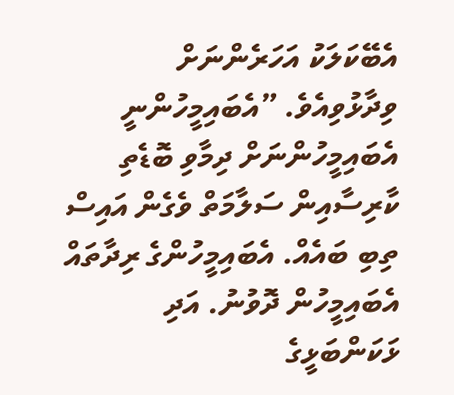އެބޭކަލަކު އަހަރެންނަށް ވިދާޅުވިއެވެ. ”އެބައިމީހުންނީ އެބައިމީހުންނަށް ދިމާވި ބޮޑެތި ކާރިސާއިން ސަލާމަތް ވެގެން އައިސް ތިބި ބައެއް. އެބައިމީހުންގެ ރިދާތައް އެބައިމީހުން ދޮވުނު. އަދި ޅަކަންބަޅީގެ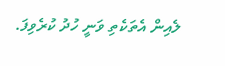ލެއިން އެތަކެތި ވަނީ ހުދު ކުރެވިފަ.